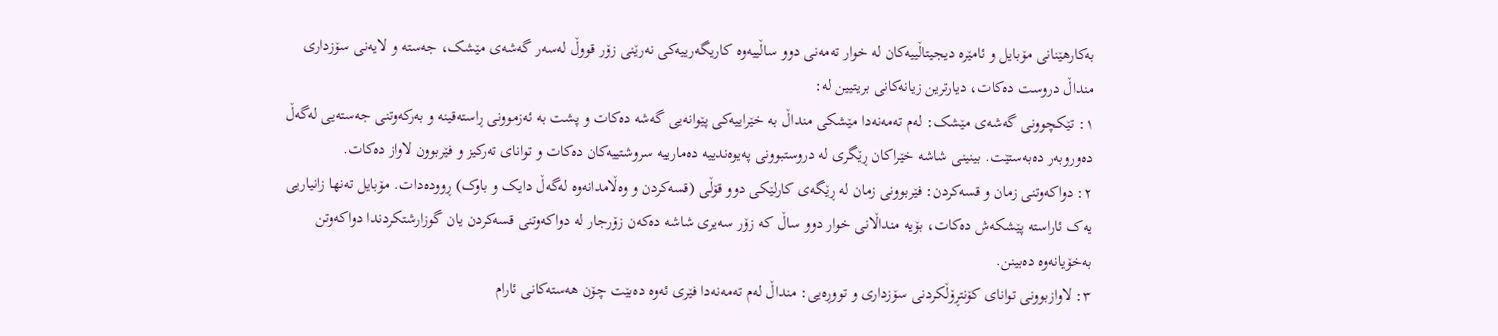بەکارھێنانی مۆبایل و ئامێرە دیجیتاڵییەکان لە خوار تەمەنی دوو ساڵییەوە کاریگەرییەکی نەرێنی زۆر قووڵ لەسەر گەشەی مێشک، جەستە و لایەنی سۆزداری منداڵ دروست دەکات، دیارترین زیانەکانی بریتیین لە:
١: تێکچوونی گەشەی مێشک: لەم تەمەنەدا مێشکی منداڵ بە خێراییەکی پێوانەیی گەشە دەکات و پشت بە ئەزموونی ڕاستەقینە و بەرکەوتنی جەستەیی لەگەڵ دەوروبەر دەبەستێت. بینینی شاشە خێراکان ڕێگری لە دروستبوونی پەیوەندییە دەمارییە سروشتییەکان دەکات و توانای تەرکیز و فێربوون لاواز دەکات.
٢: دواکەوتنی زمان و قسەکردن: فێربوونی زمان لە ڕێگەی کارلێکی دوو قۆڵی (قسەکردن و وەڵامدانەوە لەگەڵ دایک و باوک) ڕوودەدات. مۆبایل تەنها زانیاریی یەک ئاراستە پێشکەش دەکات، بۆیە منداڵانی خوار دوو ساڵ کە زۆر سەیری شاشە دەکەن زۆرجار لە دواکەوتنی قسەکردن یان گوزارشتکردندا دواکەوتن بەخۆیانەوە دەبینن.
٣: لاوازبوونی توانای کۆنتڕۆڵکردنی سۆزداری و تووڕەیی: منداڵ لەم تەمەنەدا فێری ئەوە دەبێت چۆن هەستەکانی ئارام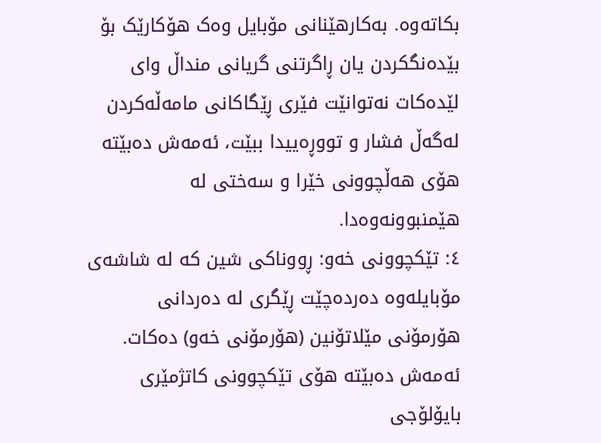بکاتەوە. بەکارهێنانی مۆبایل وەک هۆکارێک بۆ بێدەنگکردن یان ڕاگرتنی گریانی منداڵ وای لێدەکات نەتوانێت فێری ڕێگاکانی مامەڵەکردن لەگەڵ فشار و تووڕەییدا ببێت، ئەمەش دەبێتە هۆی هەڵچوونی خێرا و سەختی لە هێمنبوونەوەدا.
٤: تێکچوونی خەو: ڕووناکی شین کە لە شاشەی مۆبایلەوە دەردەچێت ڕێگری لە دەردانی هۆرمۆنی مێلاتۆنین (هۆرمۆنی خەو) دەکات. ئەمەش دەبێتە هۆی تێکچوونی کاتژمێری بایۆلۆجی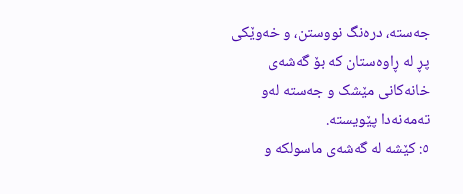جەستە، درەنگ نووستن، و خەوێکی پڕ لە ڕاوەستان کە بۆ گەشەی خانەکانی مێشک و جەستە لەو تەمەنەدا پێویستە.
٥: کێشە لە گەشەی ماسولکە و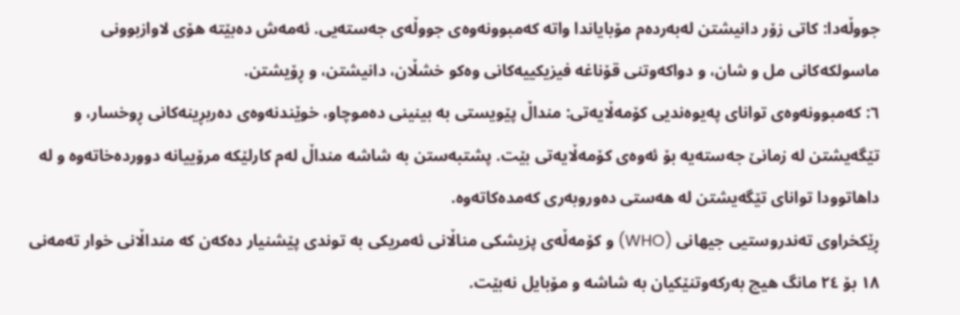جووڵەدا: کاتی زۆر دانیشتن لەبەردەم مۆبایاندا واتە کەمبوونەوەی جووڵەی جەستەیی. ئەمەش دەبێتە هۆی لاوازبوونی ماسولکەکانی مل و شان، و دواکەوتنی قۆناغە فیزیکییەکانی وەکو خشڵان، دانیشتن، و ڕۆیشتن.
٦: کەمبوونەوەی توانای پەیوەندیی کۆمەڵایەتی: منداڵ پێویستی بە بینینی دەموچاو، خوێندنەوەی دەربڕینەکانی ڕوخسار، و تێگەیشتن لە زمانێ جەستەیە بۆ ئەوەی کۆمەڵایەتی بێت. پشتبەستن بە شاشە منداڵ لەم کارلێکە مرۆییانە دووردەخاتەوە و لە داهاتوودا توانای تێگەیشتن لە هەستی دەوروبەری کەمدەکاتەوە.
ڕێکخراوی تەندروستیی جیهانی (WHO) و کۆمەڵەی پزیشکی مناڵانی ئەمریکی بە توندی پێشنیار دەکەن کە منداڵانی خوار تەمەنی ۱٨ بۆ ۲٤ مانگ هیچ بەرکەوتنێکیان بە شاشە و مۆبایل نەبێت.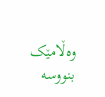وەڵامێک بنووسە